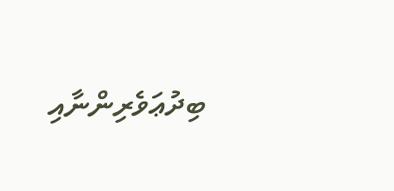ބިދުޢަވެރިންނާއި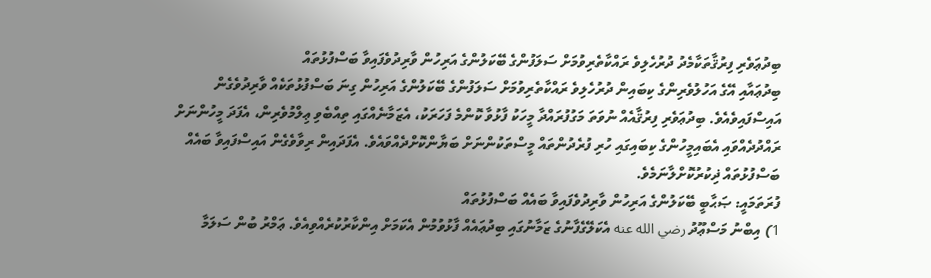ބިދުޢަވެރި ފިރުޤާތަކާމެދު ދުރުހެލިވެ ރައްކާތެރިވުމަށް ސަލަފުންގެ ބޭކަލުންގެ އަރިހުން ވާރިދުވެފައިވާ ބަސްފުޅުތައް
ބިދުޢައާއި އޭގެ އަހުލުވެރިންގެ ކިބައިން ދުރުހެލިވެ ރައްކާތެރިވުމަށް ސަލަފުންގެ ބޭކަލުންގެ އަރިހުން ގިނަ ބަސްފުޅުތަކެއް ވާރިދުވެގެން އައިސްފައިވެއެވެ. ބިދުޢަވެރި ފިރުޤާއެއް ނުވަތަ މަގުފުރައްދާ މީހަކު ފާޅުވާ ކޮންމެ ފަހަރަކު، އެޒަމާނެއްގައި ތިއްބެވި ޢިލްމުވެރިން، އެފަދަ މީހުންނަށް ރައްދުދެއްވައި އެބައިމީހުންގެ ކިބައިގައި ހުރި ފުރެދުންތައް މީސްތަކުންނަށް ބަޔާންކޮށްދެއްވައެވެ. އެފަދައިން ރިވާވެގެން އައިސްފައިވާ ބައެއް ބަސްފުޅުތައް ޛިކުރުކޮށްލާނަމެވެ.
ފުރަތަމައީ: ޞަޙާބީ ބޭކަލުންގެ އަރިހުން ވާރިދުވެފައިވާ ބައެއް ބަސްފުޅުތައް
1) އިބްނު މަސްޢޫދު رضي الله عنه އެކަލޭގެފާނުގެ ޒަމާނުގައި ބިދުޢައެއް ފާޅުވުމުން އެކަމަށް އިންކާރުކުރެއްވިއެވެ. ޢަމްރު ބުން ސަލަމާ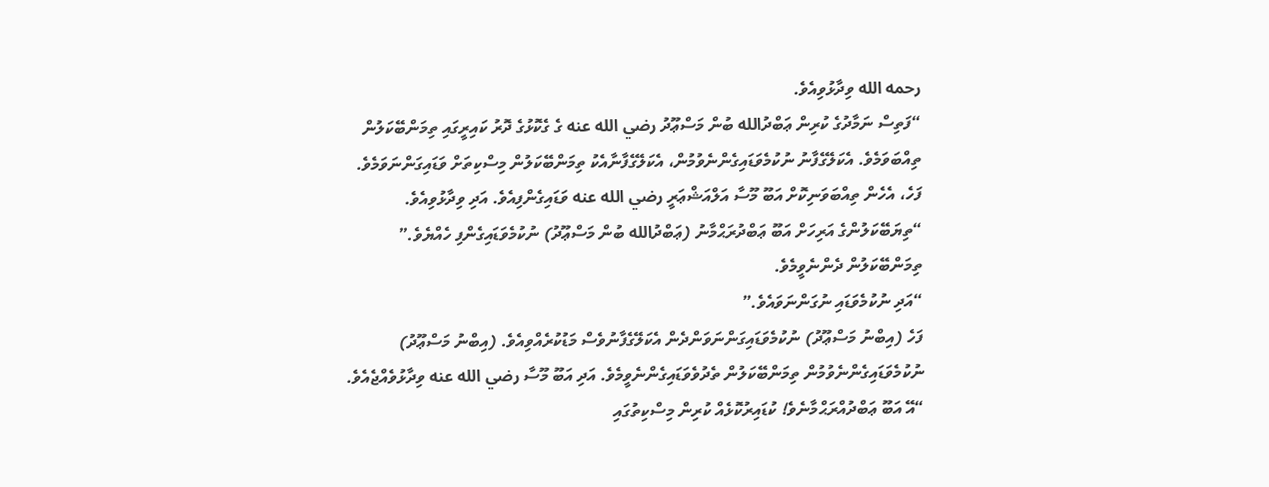رحمه الله ވިދާޅުވިއެވެ.
“ފަތިސް ނަމާދުގެ ކުރިން ޢަބްދުالله ބުން މަސްޢޫދު رضي الله عنه ގެ ގެކޮޅުގެ ދޮރު ކައިރީގައި ތިމަންބޭކަލުން ތިއްބަވަމެވެ. އެކަލޭގެފާނު ނުކުމެވަޑައިގެންނެވުމުން، އެކަލޭގެފާނާއެކު ތިމަންބޭކަލުން މިސްކިތަށް ވަޑައިގަންނަވަމެވެ. ފަހެ، އެހެން ތިއްބަވަނިކޮށް އަބޫ މޫސާ އަލްއަޝްޢަރީ رضي الله عنه ވަޑައިގެންފިއެވެ. އަދި ވިދާޅުވިއެވެ.
“ތިޔަބޭކަލުންގެ އަރިހަށް އަބޫ ޢަބްދުރަޙްމާނު (ޢަބްދުالله ބުން މަސްޢޫދު) ނުކުމެވަޑައިގެންފި ހެއްޔެވެ.”
ތިމަންބޭކަލުން ދެންނެވީމެވެ.
“އަދި ނުކުމެވަޑައި ނުގަންނަވައެވެ.”
ފަހެ (އިބްނު މަސްޢޫދު) ނުކުމެވަޑައިގަންނަވަންދެން އެކަލޭގެފާނުވެސް މަޑުކުރެއްވިއެވެ. (އިބްނު މަސްޢޫދު) ނުކުމެވަޑައިގެންނެވުމުން ތިމަންބޭކަލުން ތެދުވެވަޑައިގެންނެވީމެވެ. އަދި އަބޫ މޫސާ رضي الله عنه ވިދާޅުވެއްޖެއެވެ.
“އޭ އަބޫ ޢަބްދުއްރަޙްމާނެވެ! ކުޑައިރުކޮޅެއް ކުރިން މިސްކިތުގައި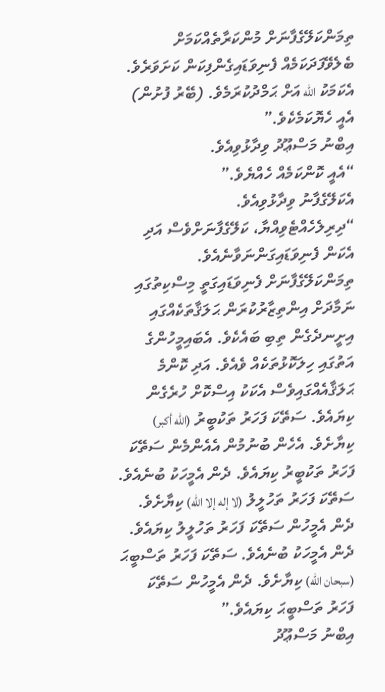ތިމަންކަލޭގެފާނަށް މުންކަރާތެއްކަމަށް ބެލެވޭފަދަކަމެއް ފެނިވަޑައިގެންފިކަން ކަށަވަރެވެ. އެކަމަކު الله އަށް ޙަމްދުކުރަމެވެ. (ބޭރު ފުށުން) އެއީ ހެޔޮކަމެކެވެ.”
އިބްނު މަސްޢޫދު ވިދާޅުވިއެވެ.
“އެއީ ކޮންކަމެއް ހެއްޔެވެ.”
އެކަލޭގެފާނު ވިދާޅުވިއެވެ.
“ދިރިލެހެއްޓެވިއްޔާ، ކަލޭގެފާނަށްވެސް އަދި އެކަން ފެނިވަޑައިގަންނަވާނެއެވެ. ތިމަންކަލޭގެފާނަށް ފެނިވަޑައިގަތީ މިސްކިތުގައި ނަމާދަށް އިންތިޒާރުކުރަން ޙަލަޤާތަކެއްގައި އިށީނދެގެން ތިބި ބައެކެވެ. އެބައިމީހުންގެ އަތުގައި ހިލަކޮޅުތަކެއް ވެއެވެ. އަދި ކޮންމެ ޙަލަޤާއެއްގައިވެސް އެކަކު އިސްކޮށް ހުރެގެން ކިޔައެވެ. ސަތޭކަ ފަހަރު ތަކުބީރު (الله أكبر) ކިޔާށެވެ. އެހެން ބުނުމުން އެއެންމެން ސަތޭކަ ފަހަރު ތަކުބީރު ކިޔައެވެ. ދެން އެމީހަކު ބުނެއެވެ. ސަތޭކަ ފަހަރު ތަހުލީލު (لا إله إلا الله) ކިޔާށެވެ. ދެން އެމީހުން ސަތޭކަ ފަހަރު ތަހުލީލު ކިޔައެވެ. ދެން އެމީހަކު ބުނެއެވެ. ސަތޭކަ ފަހަރު ތަސްބީޙަ (سبحان الله) ކިޔާށެވެ. ދެން އެމީހުން ސަތޭކަ ފަހަރު ތަސްބީޙަ ކިޔައެވެ.”
އިބްނު މަސްޢޫދު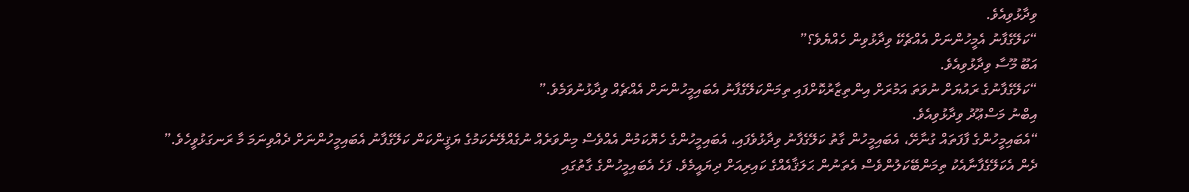ވިދާޅުވިއެވެ.
“ކަލޭގެފާނު އެމީހުންނަށް އެއްޗެކޭ ވިދާޅުވިން ހެއްޔެވެ؟”
އަބޫ މޫސާ ވިދާޅުވިއެވެ.
“ކަލޭގެފާނުގެ ރައުޔަށް ނުވަތަ އަމުރަށް އިންތިޒާރުކޮށްފައި ތިމަންކަލޭގެފާނު އެބައިމީހުންނަށް އެއްޗެއް ވިދާޅުނުވަމެވެ.”
އިބްނު މަސްޢޫދު ވިދާޅުވިއެވެ.
“އެބައިމީހުންގެ ފާފަތައް ގުނާށޭ، އެބައިމީހުން ގާތު ކަލޭގެފާނު ވިދާޅުވެފައި، އެބައިމީހުންގެ ހެޔޮކަމުން އެއްވެސް މިންވަރެއް ނުގެއްލޭނެކަމުގެ ޔަޤީންކަން ކަލޭގެފާނު އެބައިމީހުންނަށް ދެއްވިނަމަ މާ ރަނގަޅުވީހެވެ.”
ދެން އެކަލޭގެފާނާއެކު ތިމަންބޭކަލުންވެސް އެތަނުން ޙަލަޤާއެއްގެ ކައިރިއަށް ދިޔައީމެވެ. ފަހެ އެބައިމީހުންގެ ގާތުގައި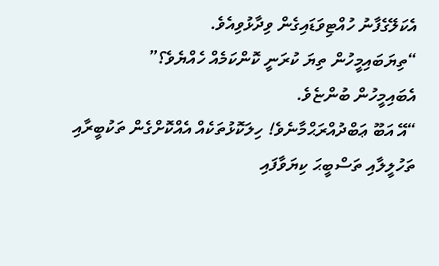އެކަލޭގެފާނު ހުއްޓިވަޑައިގެން ވިދާޅުވިއެވެ.
“ތިޔަބައިމީހުން ތިޔަ ކުރަނީ ކޮންކަމެއް ހެއްޔެވެ؟”
އެބައިމީހުން ބުންޏެވެ.
“އޭ އަބޫ ޢަބްދުއްރަޙްމާނެވެ! ހިލަކޮޅުތަކެއް އެއްކޮށްގެން ތަކުބީރާއި ތަހުލީލާއި ތަސްބީޙަ ކިޔަވާފައި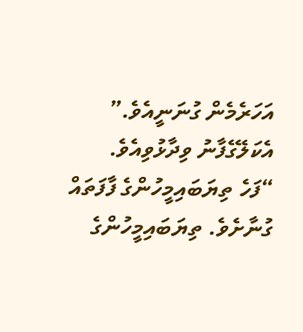އަހަރެމެން ގުނަނީއެވެ.”
އެކަލޭގެފާނު ވިދާޅުވިއެވެ.
“ފަހެ ތިޔަބައިމީހުންގެ ފާފަތައް ގުނާށެވެ. ތިޔަބައިމީހުންގެ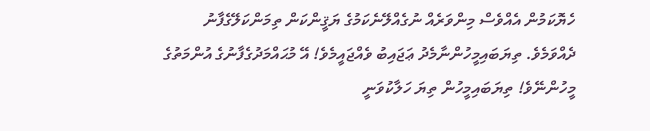ހެޔޮކަމުން އެއްވެސް މިންވަރެއް ނުގެއްލޭނެކަމުގެ ޔަޤީންކަން ތިމަންކަލޭގެފާނު ދެއްވަމެވެ. ތިޔަބައިމީހުންނާމެދު ޢަޖައިބު ވެއްޖައީމެވެ! އޭ މުޙައްމަދުގެފާނުގެ އުންމަތުގެ މީހުންނޭވެ! ތިޔަބައިމީހުން ތިޔަ ހަލާކުވަނީ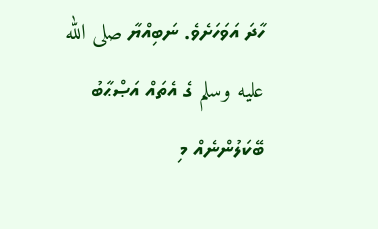ހާދަ އަވަހަށެވެ. ނަބިއްޔާ صلى الله عليه وسلم ގެ އެތައް އަޞްޙާބު ބޭކަލުންނެއް މި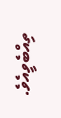ތިއްބެވީއެވެ.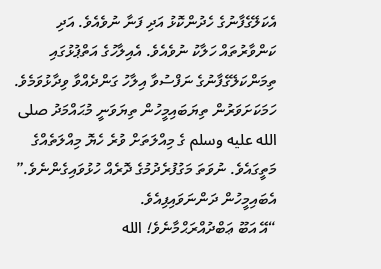އެކަލޭގެފާނުގެ ހެދުންކޮޅު އަދި ފަނާ ނުވެއެވެ. އަދި ކަންވާރުތައް ހަލާކު ނުވެއެވެ. އެއިލާހުގެ އަތްޕުޅުގައި ތިމަންކަލޭގެފާނުގެ ނަފްސުވާ އިލާހު ގަންދެއްވާ ވިދާޅުވަމެވެ. ހަމަކަށަވަރުން ތިޔަބައިމީހުން ތިޔަވަނީ މުޙައްމަދު صلى الله عليه وسلم ގެ މިއްލަތަށް ވުރެ ހެޔޮ މިއްލަތެއްގެ މަތީގައެވެ. ނުވަތަ މަގުފުރެދުމުގެ ދޮރެއް ހުޅުވައިގެންނެވެ.”
އެބައިމީހުން ދަންނަވައިފިއެވެ.
“އޭ އަބޫ ޢަބްދުއްރަޙްމާނެވެ! الله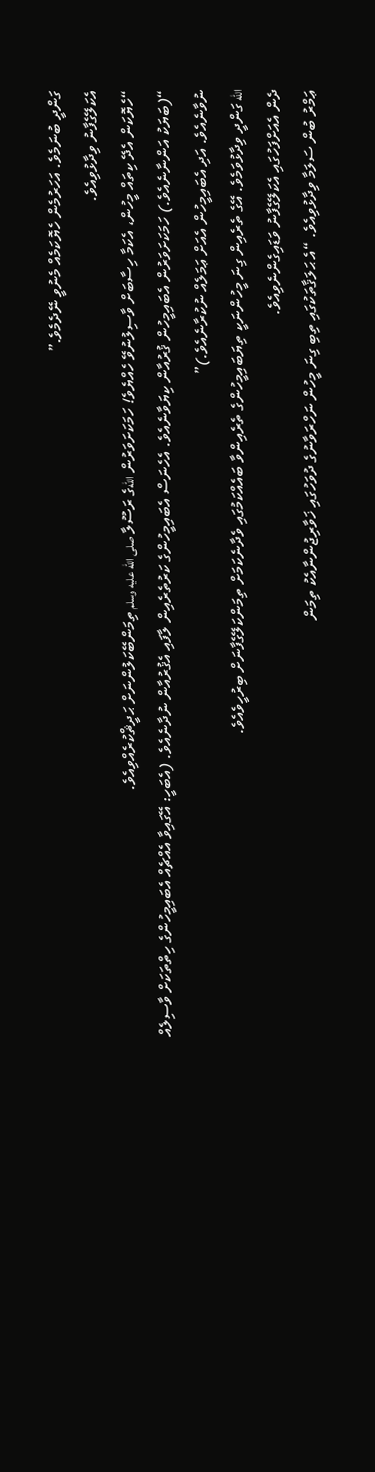ގަންދީ ބުނަމެވެ. އަހަރުމެން ހެޔޮކަމެއް މެނުވީ ނޭދެމެވެ.”
އެކަލޭގެފާނު ވިދާޅުވިއެވެ.
“ހެޔޮކަން އެދޭ ކިތައް މީހުން، އެކަމާ ހިސާބަށް ވާސިލުނުވޭ ހެއްޔެވެ! ހަމަކަށަވަރުން اللهގެ ރަސޫލާ صلى الله عليه وسلم ތިމަންބޭކަލުންނަށް ޙަދީޘްކުރެއްވިއެވެ.
“(ބަޔަކު އަންނާނެއެވެ.) ހަމަކަށަވަރުން އެބައިމީހުން ޤުރުއާން ކިޔަވާނެއެވެ. އެހެނަސް އެބައިމީހުންގެ ކަރުތެރެއިން ލާފައި އެޤުރުއާން ނުދާނެއެވެ. (އެބަހީ: އޭގައިވާ އެއްޗެއް އެބައިމީހުންގެ ހިތްތަކަށް ވާސިލެއް ނުވާނެއެވެ. އަދި އެބައިމީހުން އެއަށް ޢަމަލެއް ނުކުރާނެއެވެ.)”
الله ގަންދީ ވިދާޅުވަމެވެ. އޭގެ ތެރެއިން ގިނަ މީހުންނަކީ ތިޔަބައިމީހުންގެ ތެރެއިންވާ ބައެއްކަމުގައި ވެދާނެކަމަށް ތިމަންކަލޭގެފާނަށް ބިރުހީވެއެވެ.
ދެން އެއަށްފަހުގައި އެކަލޭގެފާނު ވަޑައިގެންނެވިއެވެ.
ޢަމްރު ބުން ސަލަމާ ވިދާޅުވިއެވެ. “އެ ޙަލަޤާތަކުގައި ތިބި ގިނަ މީހުން ނަހްރަވާނުގެ ދުވަހުގައި ޚަވާރިޖުންނާއެކު ތިމަން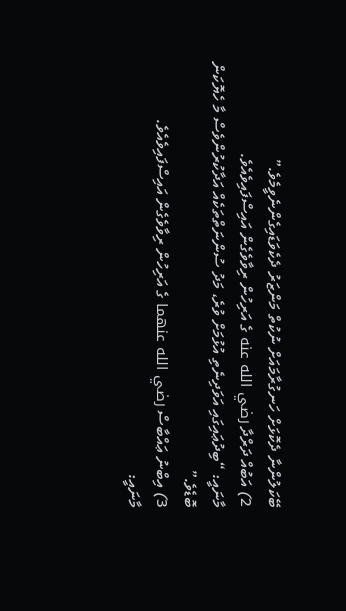ބޭކަލުންނާ ދެކޮޅަށް ހަނގުރާމައަށް ނުކުތް މަންޒަރު ދެކެވަޑައިގެންނެވީމެވެ.”
2) އަބުއް ދަރްދާ رضي الله عنه ގެ އަރިހުން ރިވާވެގެން އައިސްފައިވެއެވެ.
މާނައީ: “ބިދުޢައިގައި އަވަދިނެތި އުޅުމަށް ވުރެ، މަދު ސުންނަތްތަކެއް އަދާކުރުންވެސް މާ ހެޔޮކަން ބޮޑެވެ.”
3) އިބްނު ޢައްބާސް رضي الله عنهما ގެ އަރިހުން ރިވާވެގެން އައިސްފައިވެއެވެ.
މާނައީ: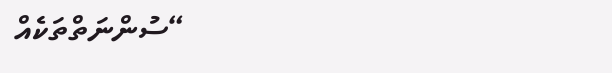“ސުންނަތްތަކެއް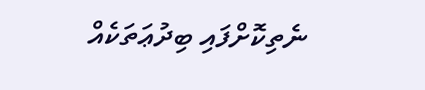ނެތިކޮށްފައި ބިދުޢަތަކެއް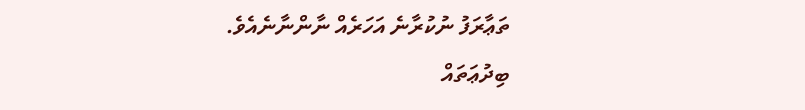ތަޢާރަފު ނުކުރާނެ އަހަރެއް ނާންނާނެއެވެ. ބިދުޢަތައް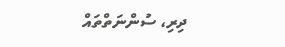ދިރި، ސުންނަތްތައް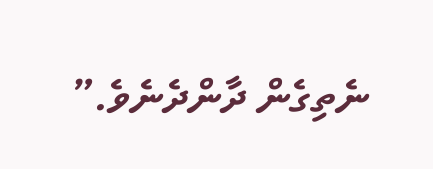ނެތިގެން ދާންދެނެވެ.”